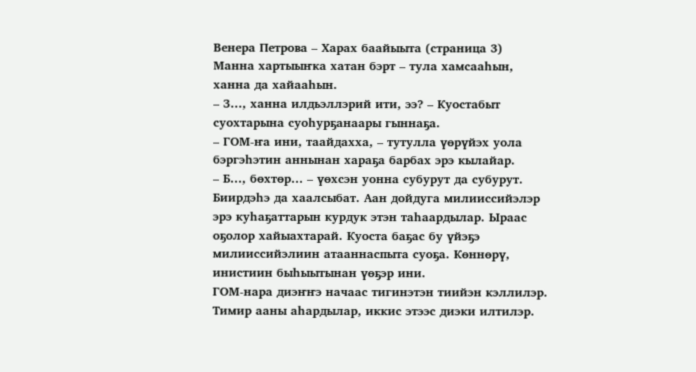Венера Петрова – Харах баайыыта (страница 3)
Манна хартыыҥка хатан бэрт – тула хамсааһын, ханна да хайааһын.
– З…, ханна илдьэллэрий ити, ээ? – Куостабыт суохтарына суоһурҕанаары гыннаҕа.
– ГОМ-ҥа ини, таайдахха, – тутулла үөрүйэх уола бэргэһэтин аннынан хараҕа барбах эрэ кылайар.
– Б…, бөхтөр… – үөхсэн уонна субурут да субурут.
Биирдэһэ да хаалсыбат. Аан дойдуга милииссийэлэр эрэ куһаҕаттарын курдук этэн таһаардылар. Ыраас оҕолор хайыахтарай. Куоста баҕас бу үйэҕэ милииссийэлиин атааннаспыта суоҕа. Көннөрү, инистиин быһыытынан үөҕэр ини.
ГОМ-нара диэҥҥэ начаас тигинэтэн тиийэн кэллилэр. Тимир ааны аһардылар, иккис этээс диэки илтилэр.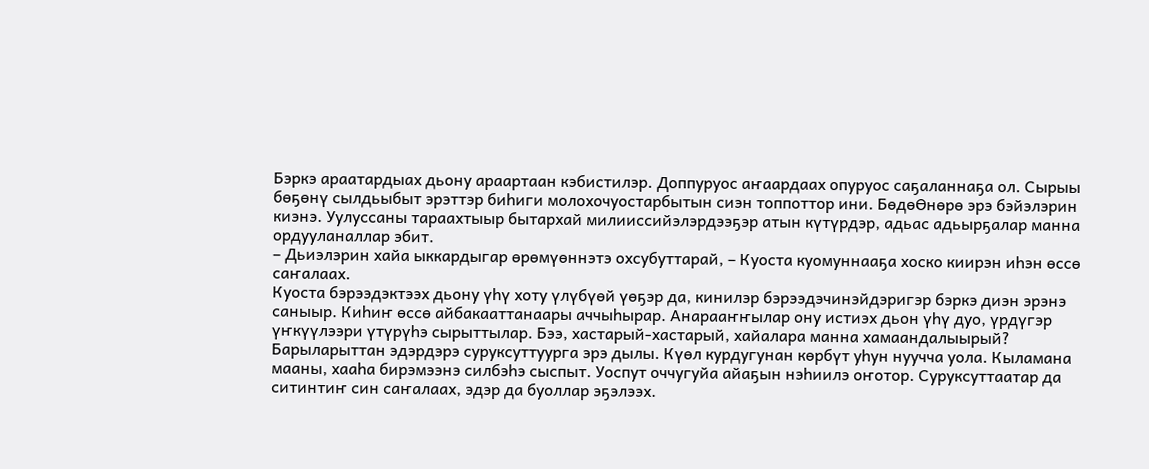Бэркэ араатардыах дьону араартаан кэбистилэр. Доппуруос аҥаардаах опуруос саҕаланнаҕа ол. Сырыы бөҕөнү сылдьыбыт эрэттэр биһиги молохочуостарбытын сиэн топпоттор ини. БөдөӨнөрө эрэ бэйэлэрин киэнэ. Уулуссаны тараахтыыр бытархай милииссийэлэрдээҕэр атын күтүрдэр, адьас адьырҕалар манна ордууланаллар эбит.
– Дьиэлэрин хайа ыккардыгар өрөмүөннэтэ охсубуттарай, – Куоста куомуннааҕа хоско киирэн иһэн өссө саҥалаах.
Куоста бэрээдэктээх дьону үһү хоту үлүбүөй үөҕэр да, кинилэр бэрээдэчинэйдэригэр бэркэ диэн эрэнэ саныыр. Киһиҥ өссө айбакааттанаары аччыһырар. Анарааҥҥылар ону истиэх дьон үһү дуо, үрдүгэр үҥкүүлээри үтүрүһэ сырыттылар. Бээ, хастарый-хастарый, хайалара манна хамаандалыырый? Барыларыттан эдэрдэрэ суруксуттуурга эрэ дылы. Күөл курдугунан көрбүт уһун нуучча уола. Кыламана мааны, хааһа бирэмээнэ силбэһэ сыспыт. Уоспут оччугуйа айаҕын нэһиилэ оҥотор. Суруксуттаатар да ситинтиҥ син саҥалаах, эдэр да буоллар эҕэлээх.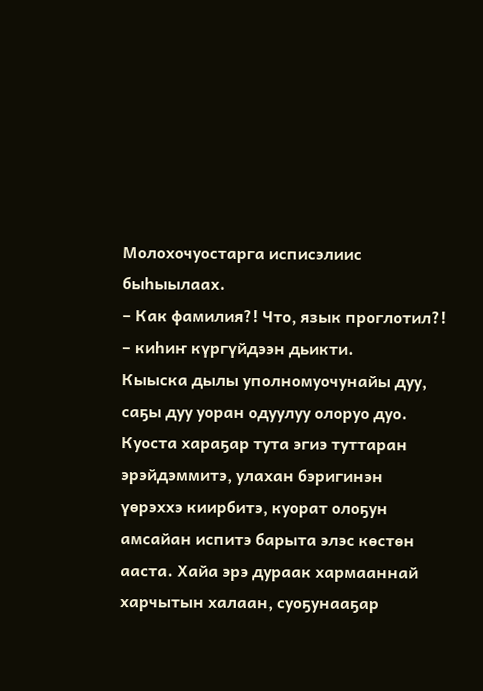Молохочуостарга исписэлиис быһыылаах.
– Как фамилия?! Что, язык проглотил?! – киһиҥ күргүйдээн дьикти.
Кыыска дылы уполномуочунайы дуу, саҕы дуу уоран одуулуу олоруо дуо. Куоста хараҕар тута эгиэ туттаран эрэйдэммитэ, улахан бэригинэн үөрэххэ киирбитэ, куорат олоҕун амсайан испитэ барыта элэс көстөн ааста. Хайа эрэ дураак хармааннай харчытын халаан, суоҕунааҕар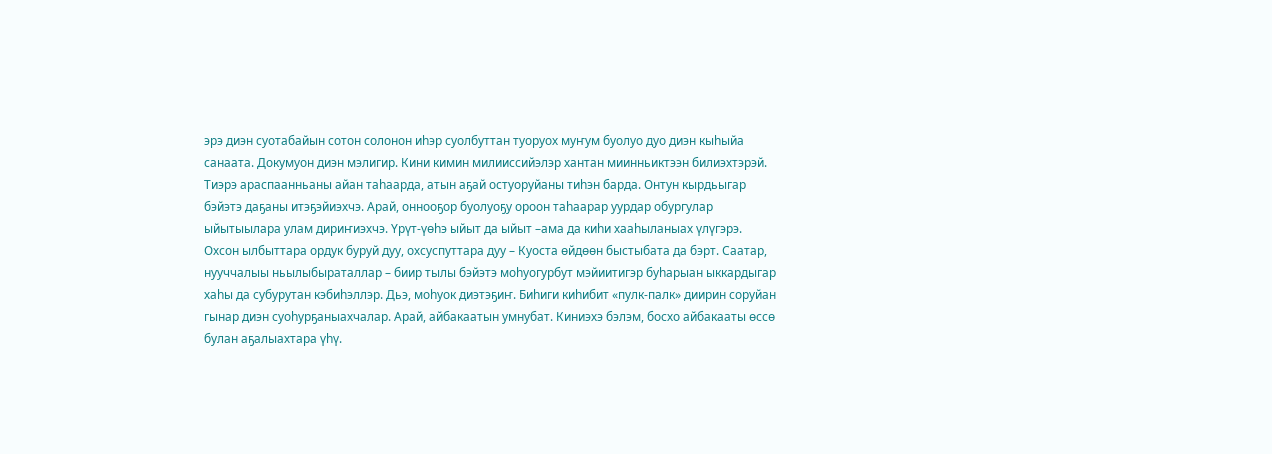эрэ диэн суотабайын сотон солонон иһэр суолбуттан туоруох муҥум буолуо дуо диэн кыһыйа санаата. Докумуон диэн мэлигир. Кини кимин милииссийэлэр хантан миинньиктээн билиэхтэрэй. Тиэрэ араспаанньаны айан таһаарда, атын аҕай остуоруйаны тиһэн барда. Онтун кырдьыгар бэйэтэ даҕаны итэҕэйиэхчэ. Арай, оннооҕор буолуоҕу ороон таһаарар уурдар обургулар ыйытыылара улам дириҥиэхчэ. Үрүт-үөһэ ыйыт да ыйыт –ама да киһи хааһыланыах үлүгэрэ. Охсон ылбыттара ордук буруй дуу, охсуспуттара дуу – Куоста өйдөөн быстыбата да бэрт. Саатар, нууччалыы ньылыбыраталлар – биир тылы бэйэтэ моһуогурбут мэйиитигэр буһарыан ыккардыгар хаһы да субурутан кэбиһэллэр. Дьэ, моһуок диэтэҕиҥ. Биһиги киһибит «пулк-палк» диирин соруйан гынар диэн суоһурҕаныахчалар. Арай, айбакаатын умнубат. Киниэхэ бэлэм, босхо айбакааты өссө булан аҕалыахтара үһү.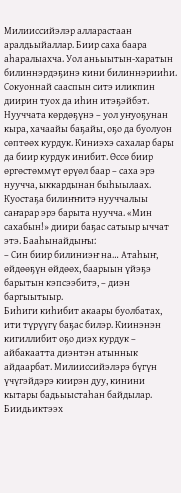Милииссийэлэр алларастаан аралдьыйаллар. Биир саха баара аһаралыахча. Уол аньыытын-харатын билиннэрдэҕинэ кини билиннэрииһи. Сокуоннай сааспын ситэ иликпин диирин туох да иһин итэҕэйбэт. Нууччата көрдөҕүнэ – уол уҥуоҕунан кыра, хачаайы баҕайы, оҕо да буолуон сөптөөх курдук. Киниэхэ сахалар бары да биир курдук инибит. Өссө биир өргөстөммүт өрүөл баар – саха эрэ нуучча, ыккардынан быһыылаах. Куостаҕа билиҥҥитэ нууччалыы саҥарар эрэ барыта нуучча. «Мин сахабын!» диири баҕас сатыыр ыччат этэ. Бааһынайдыҥы:
– Син биир билиниэҥ на… Атаһыҥ, өйдөөҕүн өйдөөх, баарыын үйэҕэ барытын кэпсээбитэ, – диэн баргыытыыр.
Биһиги киһибит акаары буолбатах, ити түрүүгү баҕас билэр. Киинэнэн кигиллибит оҕо диэх курдук – айбакаатта диэнтэн атыннык айдаарбат. Милииссийэлэрэ бүгүн үчүгэйдэрэ киирэн дуу, кинини кытары бадьыыстаһан байдылар. Биидьиктээх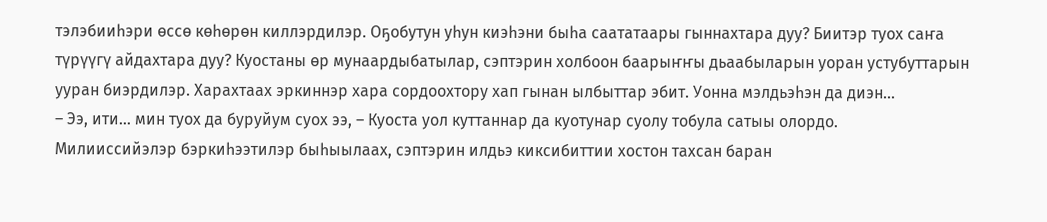тэлэбииһэри өссө көһөрөн киллэрдилэр. Оҕобутун уһун киэһэни быһа саататаары гыннахтара дуу? Биитэр туох саҥа түрүүгү айдахтара дуу? Куостаны өр мунаардыбатылар, сэптэрин холбоон баарыҥҥы дьаабыларын уоран устубуттарын ууран биэрдилэр. Харахтаах эркиннэр хара сордоохтору хап гынан ылбыттар эбит. Уонна мэлдьэһэн да диэн…
– Ээ, ити… мин туох да буруйум суох ээ, – Куоста уол куттаннар да куотунар суолу тобула сатыы олордо.
Милииссийэлэр бэркиһээтилэр быһыылаах, сэптэрин илдьэ киксибиттии хостон тахсан баран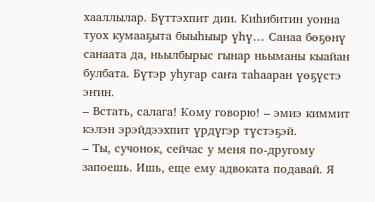хааллылар. Бүттэхпит дии. Киһибитин уонна туох кумааҕыта быыһыыр үһү… Санаа бөҕөнү санаата да, ньылбырыс гынар ньыманы кыайан булбата. Бүтэр уһугар саҥа таһааран үөҕүстэ эҥин.
– Встать, салага! Кому говорю! – эмиэ киммит кэлэн эрэйдээхпит үрдүгэр түстэҕэй.
– Ты, сучонок, сейчас у меня по-другому запоешь. Ишь, еще ему адвоката подавай. Я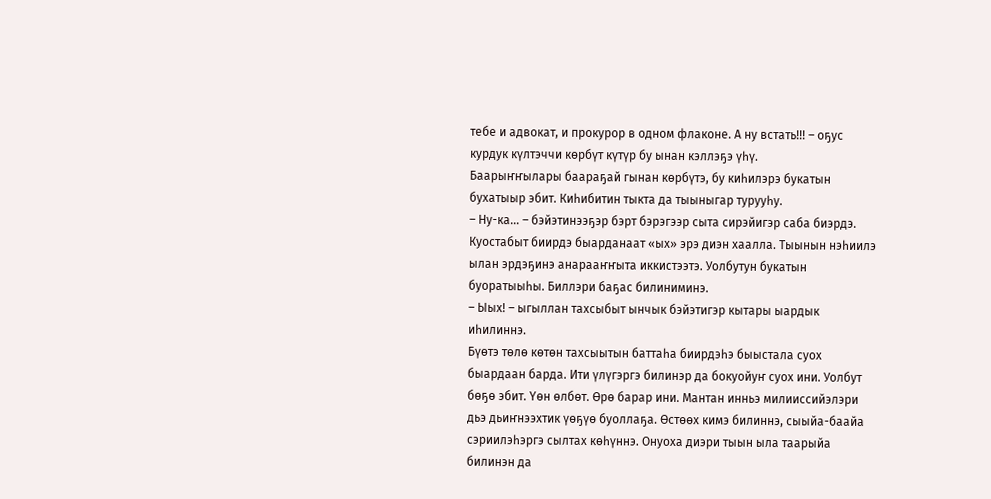тебе и адвокат, и прокурор в одном флаконе. А ну встать!!! – оҕус курдук күлтэччи көрбүт күтүр бу ынан кэллэҕэ үһү.
Баарыҥҥылары баараҕай гынан көрбүтэ, бу киһилэрэ букатын бухатыыр эбит. Киһибитин тыкта да тыыныгар турууһу.
– Ну-ка… – бэйэтинээҕэр бэрт бэрэгээр сыта сирэйигэр саба биэрдэ.
Куостабыт биирдэ быарданаат «ых» эрэ диэн хаалла. Тыынын нэһиилэ ылан эрдэҕинэ анарааҥҥыта иккистээтэ. Уолбутун букатын буоратыыһы. Биллэри баҕас билиниминэ.
– Ыых! – ыгыллан тахсыбыт ынчык бэйэтигэр кытары ыардык иһилиннэ.
Бүөтэ төлө көтөн тахсыытын баттаһа биирдэһэ быыстала суох быардаан барда. Ити үлүгэргэ билинэр да бокуойуҥ суох ини. Уолбут бөҕө эбит. Үөн өлбөт. Өрө барар ини. Мантан инньэ милииссийэлэри дьэ дьиҥнээхтик үөҕүө буоллаҕа. Өстөөх кимэ билиннэ, сыыйа-баайа сэриилэһэргэ сылтах көһүннэ. Онуоха диэри тыын ыла таарыйа билинэн да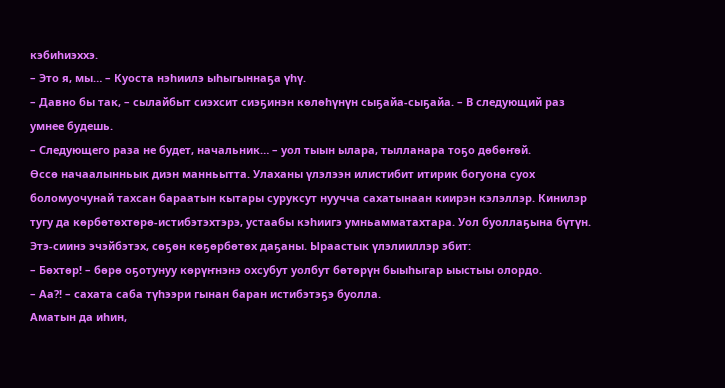кэбиһиэххэ.
– Это я, мы… – Куоста нэһиилэ ыһыгыннаҕа үһү.
– Давно бы так, – сылайбыт сиэхсит сиэҕинэн көлөһүнүн сыҕайа-сыҕайа. – В следующий раз умнее будешь.
– Следующего раза не будет, начальник… – уол тыын ылара, тылланара тоҕо дөбөҥөй.
Өссө начаалынньык диэн манньытта. Улаханы үлэлээн илистибит итирик богуона суох боломуочунай тахсан бараатын кытары суруксут нуучча сахатынаан киирэн кэлэллэр. Кинилэр тугу да көрбөтөхтөрө-истибэтэхтэрэ, устаабы кэһиигэ умньамматахтара. Уол буоллаҕына бүтүн. Этэ-сиинэ эчэйбэтэх, сөҕөн көҕөрбөтөх даҕаны. Ыраастык үлэлииллэр эбит:
– Бөхтөр! – бөрө оҕотунуу көрүҥнэнэ охсубут уолбут бөтөрүн быыһыгар ыыстыы олордо.
– Аа?! – сахата саба түһээри гынан баран истибэтэҕэ буолла.
Аматын да иһин,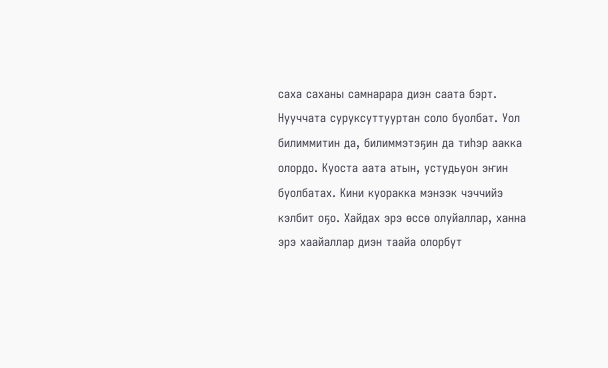саха саханы самнарара диэн саата бэрт.
Нууччата суруксуттууртан соло буолбат. Уол билиммитин да, билиммэтэҕин да тиһэр аакка олордо. Куоста аата атын, устудьуон эҥин буолбатах. Кини куоракка мэнээк чэччийэ кэлбит оҕо. Хайдах эрэ өссө олуйаллар, ханна эрэ хаайаллар диэн таайа олорбут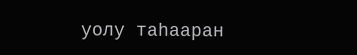уолу таһааран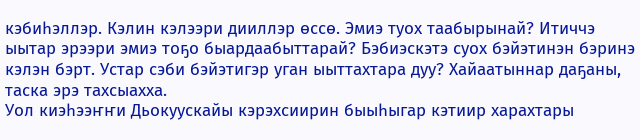кэбиһэллэр. Кэлин кэлээри дииллэр өссө. Эмиэ туох таабырынай? Итиччэ ыытар эрээри эмиэ тоҕо быардаабыттарай? Бэбиэскэтэ суох бэйэтинэн бэринэ кэлэн бэрт. Устар сэби бэйэтигэр уган ыыттахтара дуу? Хайаатыннар даҕаны, таска эрэ тахсыахха.
Уол киэһээҥҥи Дьокуускайы кэрэхсиирин быыһыгар кэтиир харахтары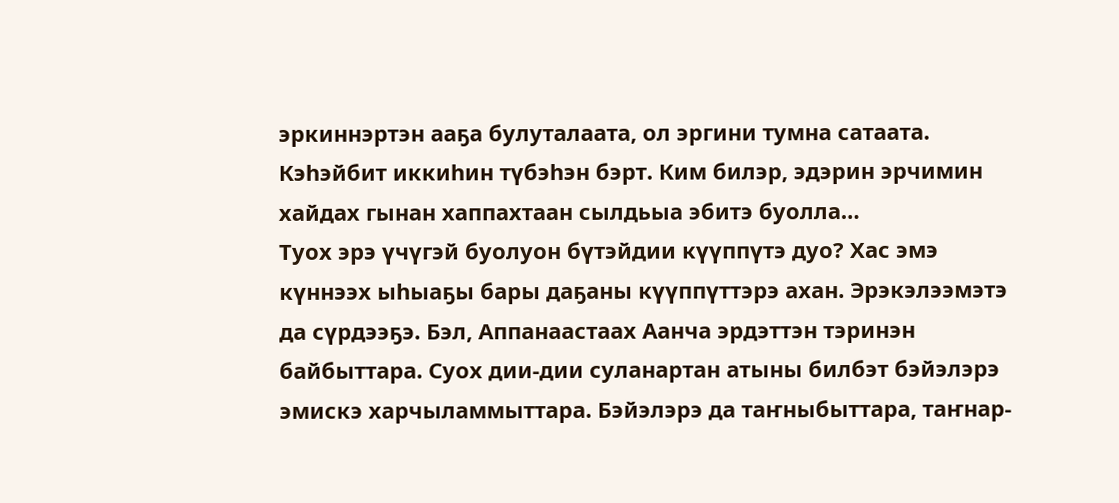эркиннэртэн ааҕа булуталаата, ол эргини тумна сатаата. Кэһэйбит иккиһин түбэһэн бэрт. Ким билэр, эдэрин эрчимин хайдах гынан хаппахтаан сылдьыа эбитэ буолла…
Туох эрэ үчүгэй буолуон бүтэйдии күүппүтэ дуо? Хас эмэ күннээх ыһыаҕы бары даҕаны күүппүттэрэ ахан. Эрэкэлээмэтэ да сүрдээҕэ. Бэл, Аппанаастаах Аанча эрдэттэн тэринэн байбыттара. Суох дии-дии суланартан атыны билбэт бэйэлэрэ эмискэ харчыламмыттара. Бэйэлэрэ да таҥныбыттара, таҥнар-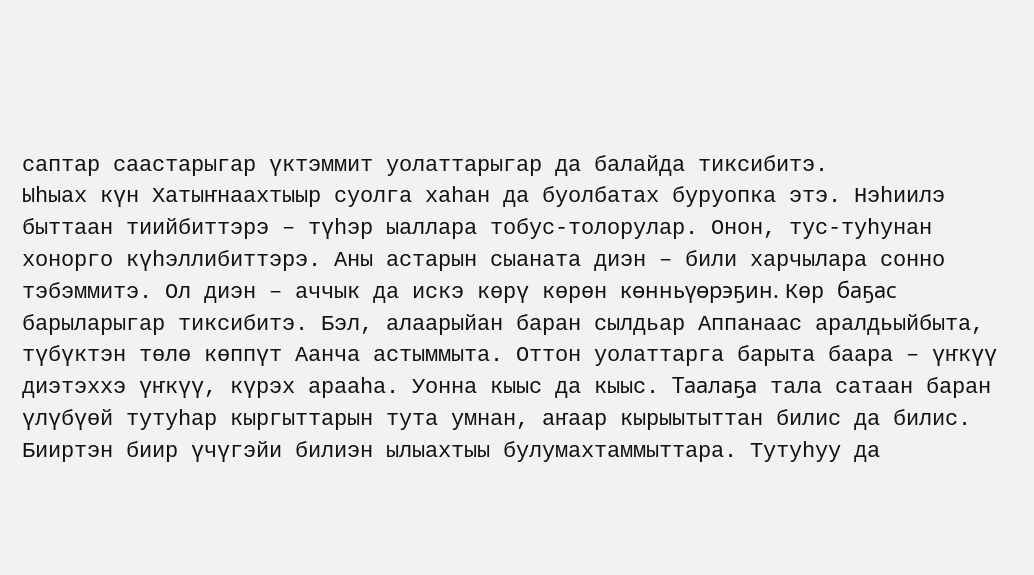саптар саастарыгар үктэммит уолаттарыгар да балайда тиксибитэ.
Ыһыах күн Хатыҥнаахтыыр суолга хаһан да буолбатах буруопка этэ. Нэһиилэ быттаан тиийбиттэрэ – түһэр ыаллара тобус-толорулар. Онон, тус-туһунан хонорго күһэллибиттэрэ. Аны астарын сыаната диэн – били харчылара сонно тэбэммитэ. Ол диэн – аччык да искэ көрү көрөн көнньүөрэҕин. Көр баҕас барыларыгар тиксибитэ. Бэл, алаарыйан баран сылдьар Аппанаас аралдьыйбыта, түбүктэн төлө көппүт Аанча астыммыта. Оттон уолаттарга барыта баара – үҥкүү диэтэххэ үҥкүү, күрэх арааһа. Уонна кыыс да кыыс. Таалаҕа тала сатаан баран үлүбүөй тутуһар кыргыттарын тута умнан, аҥаар кырыытыттан билис да билис. Бииртэн биир үчүгэйи билиэн ылыахтыы булумахтаммыттара. Тутуһуу да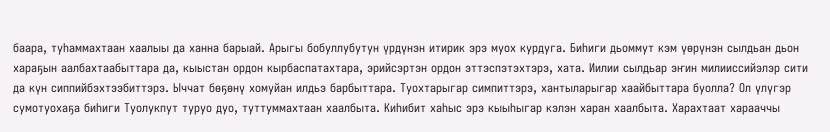баара, туһаммахтаан хаалыы да ханна барыай. Арыгы бобуллубутун үрдүнэн итирик эрэ муох курдуга. Биһиги дьоммут кэм үөрүнэн сылдьан дьон хараҕын аалбахтаабыттара да, кыыстан ордон кырбаспатахтара, эрийсэртэн ордон эттэспэтэхтэрэ, хата. Иилии сылдьар эҥин милииссийэлэр сити да күн сиппийбэхтээбиттэрэ. Ыччат бөҕөнү хомуйан илдьэ барбыттара. Туохтарыгар симпиттэрэ, хантыларыгар хаайбыттара буолла? Ол үлүгэр сумотуохаҕа биһиги Туолукпут туруо дуо, туттуммахтаан хаалбыта. Киһибит хаһыс эрэ кыыһыгар кэлэн харан хаалбыта. Харахтаат харааччы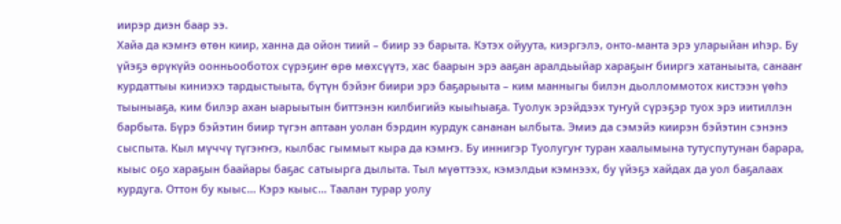иирэр диэн баар ээ.
Хайа да кэмҥэ өтөн киир, ханна да ойон тиий – биир ээ барыта. Кэтэх ойуута, киэргэлэ, онто-манта эрэ уларыйан иһэр. Бу үйэҕэ өрүкүйэ оонньооботох сүрэҕиҥ өрө мөхсүүтэ, хас баарын эрэ ааҕан аралдьыйар хараҕыҥ бииргэ хатаныыта, санааҥ курдаттыы киниэхэ тардыстыыта, бүтүн бэйэҥ биири эрэ баҕарыыта – ким манныгы билэн дьолломмотох кистээн үөһэ тыыныаҕа, ким билэр ахан ыарыытын биттэнэн килбигийэ кыыһыаҕа. Туолук эрэйдээх туҥуй сүрэҕэр туох эрэ иитиллэн барбыта. Бүрэ бэйэтин биир түгэн аптаан уолан бэрдин курдук сананан ылбыта. Эмиэ да сэмэйэ киирэн бэйэтин сэнэнэ сыспыта. Кыл мүччү түгэҥҥэ, кылбас гыммыт кыра да кэмҥэ. Бу иннигэр Туолугуҥ туран хаалымына тутуспутунан барара, кыыс оҕо хараҕын баайары баҕас сатыырга дылыта. Тыл мүөттээх, кэмэлдьи кэмнээх, бу үйэҕэ хайдах да уол баҕалаах курдуга. Оттон бу кыыс… Кэрэ кыыс… Таалан турар уолу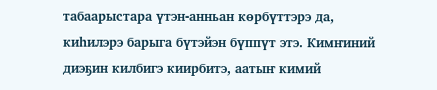табаарыстара үтэн-анньан көрбүттэрэ да, киһилэрэ барыга бүтэйэн бүппүт этэ. Кимҥиний диэҕин килбигэ киирбитэ, аатыҥ кимий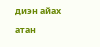диэн айах атан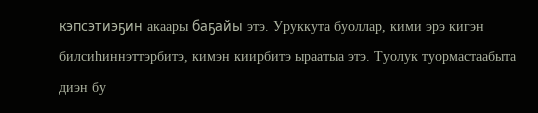кэпсэтиэҕин акаары баҕайы этэ. Уруккута буоллар, кими эрэ кигэн билсиһиннэттэрбитэ, кимэн киирбитэ ыраатыа этэ. Туолук туормастаабыта диэн бу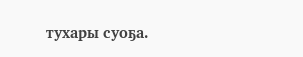тухары суоҕа.